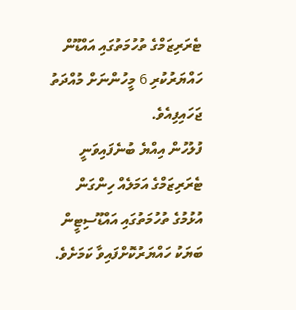ޓެރަރިޒަމްގެ ތުހުމަތުގައި އައްޑޫން ހައްޔަރުކުރި 6 މީހުންނަށް މުއްދަތު ޖަހައިފިއެވެ.
ފުލުހުން އިއްޔެ ބުނެފައިވަނީ ޓެރަރިޒަމްގެ އަމަލެއް ހިންގަން އުޅުމުގެ ތުހުމަތުގައި އައްޑޫސިޓީން ބަޔަކު ހައްޔަރުކޮށްފައިވާ ކަމަށެވެ.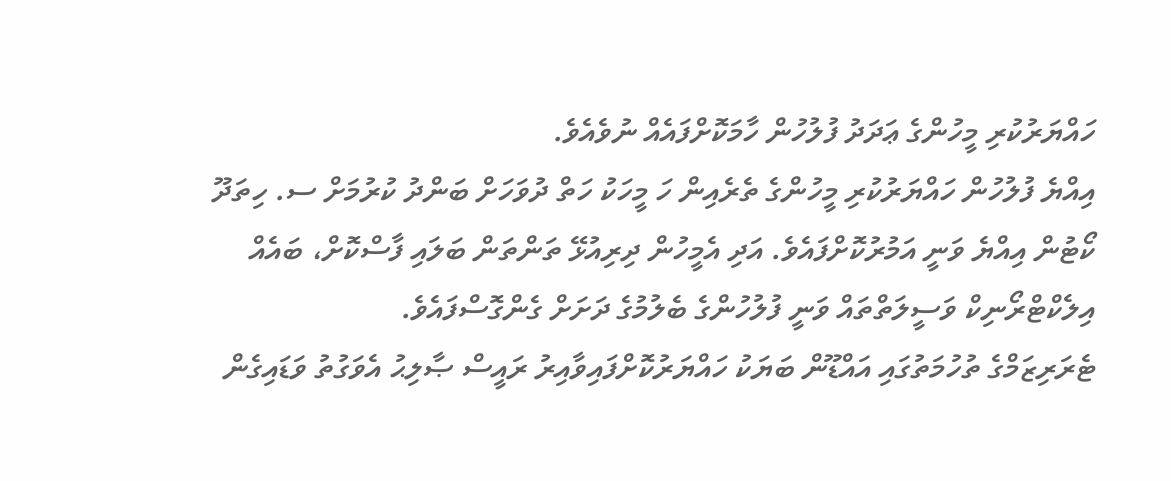ހައްޔަރުކުރި މީހުންގެ ޢަދަދު ފުލުހުން ހާމަކޮށްފައެއް ނުވެއެވެ.
އިއްޔެ ފުލުހުން ހައްޔަރުކުރި މީހުންގެ ތެރެއިން ހަ މީހަކު ހަތް ދުވަހަށް ބަންދު ކުރުމަށް ސ. ހިތަދޫ ކޯޓުން އިއްޔެ ވަނީ އަމުރުކޮށްފައެވެ. އަދި އެމީހުން ދިރިއުޅޭ ތަންތަން ބަލައި ފާސްކޮށް، ބައެއް އިލެކްޓްރޯނިކް ވަސީލަތްތައް ވަނީ ފުލުހުންގެ ބެލުމުގެ ދަށަށް ގެންގޮސްފައެވެ.
ޓެރަރިޒަމްގެ ތުހުމަތުގައި އައްޑޫން ބަޔަކު ހައްޔަރުކޮށްފައިވާއިރު ރައީސް ޞާލިޙު އެވަގުތު ވަޑައިގެން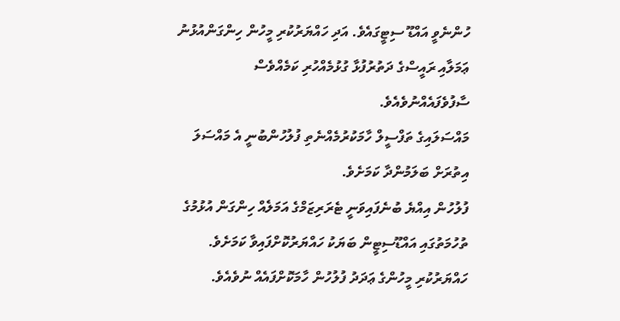ހުންނެވީ އައްޑޫ ސިޓީގައެވެ. އަދި ހައްޔަރުކުރި މީހުން ހިންގަންއުޅުނު ޢަމަލާއި ރައީސްގެ ދަތުރުފުޅާ ގުޅުމެއްހުރި ކަމެއްވެސް ސާފުވެފައެއްނުވެއެވެ.
މައްސަލައިގެ ތަފްސީލް ހާމަކުރުމެއްނެތި ފުލުހުންބުނީ އެ މައްސަލަ އިތުރަށް ބަލަމުންދާ ކަމަށެވެ.
ފުލުހުން އިއްޔެ ބުނެފައިވަނީ ޓެރަރިޒަމްގެ އަމަލެއް ހިންގަން އުޅުމުގެ ތުހުމަތުގައި އައްޑޫސިޓީން ބަޔަކު ހައްޔަރުކޮށްފައިވާ ކަމަށެވެ. ހައްޔަރުކުރި މީހުންގެ ޢަދަދު ފުލުހުން ހާމަކޮށްފައެއް ނުވެއެވެ.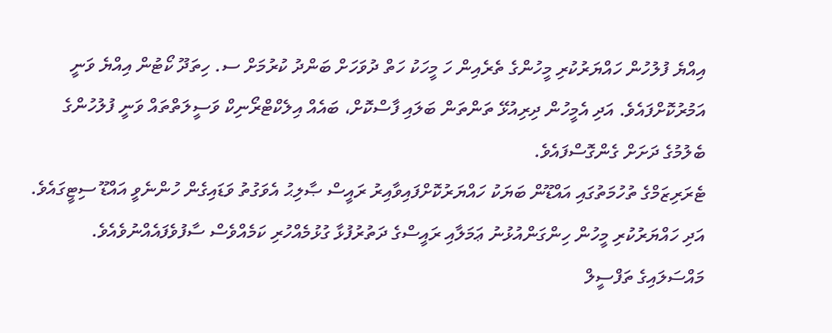އިއްޔެ ފުލުހުން ހައްޔަރުކުރި މީހުންގެ ތެރެއިން ހަ މީހަކު ހަތް ދުވަހަށް ބަންދު ކުރުމަށް ސ. ހިތަދޫ ކޯޓުން އިއްޔެ ވަނީ އަމުރުކޮށްފައެވެ. އަދި އެމީހުން ދިރިއުޅޭ ތަންތަން ބަލައި ފާސްކޮށް، ބައެއް އިލެކްޓްރޯނިކް ވަސީލަތްތައް ވަނީ ފުލުހުންގެ ބެލުމުގެ ދަށަށް ގެންގޮސްފައެވެ.
ޓެރަރިޒަމްގެ ތުހުމަތުގައި އައްޑޫން ބަޔަކު ހައްޔަރުކޮށްފައިވާއިރު ރައީސް ޞާލިޙު އެވަގުތު ވަޑައިގެން ހުންނެވީ އައްޑޫ ސިޓީގައެވެ. އަދި ހައްޔަރުކުރި މީހުން ހިންގަންއުޅުނު ޢަމަލާއި ރައީސްގެ ދަތުރުފުޅާ ގުޅުމެއްހުރި ކަމެއްވެސް ސާފުވެފައެއްނުވެއެވެ.
މައްސަލައިގެ ތަފްސީލް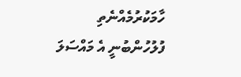ހާމަކުރުމެއްނެތި ފުލުހުންބުނީ އެ މައްސަލަ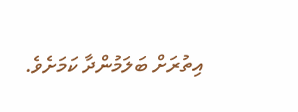އިތުރަށް ބަލަމުންދާ ކަމަށެވެ.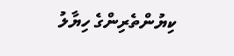ކިޔުންތެރިންގެ ހިޔާލު